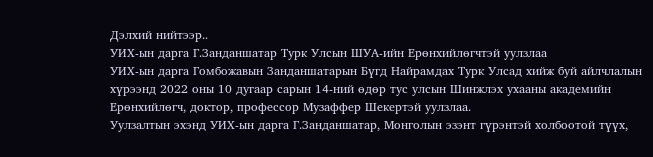Дэлхий нийтээр..
УИХ-ын дарга Г.Занданшатар Турк Улсын ШУА-ийн Ерөнхийлөгчтэй уулзлаа
УИХ-ын дарга Гомбожавын Занданшатарын Бүгд Найрамдах Турк Улсад хийж буй айлчлалын хүрээнд 2022 оны 10 дугаар сарын 14-ний өдөр тус улсын Шинжлэх ухааны академийн Ерөнхийлөгч, доктор, профессор Музаффер Шекертэй уулзлаа.
Уулзалтын эхэнд УИХ-ын дарга Г.Занданшатар, Монголын эзэнт гүрэнтэй холбоотой түүх,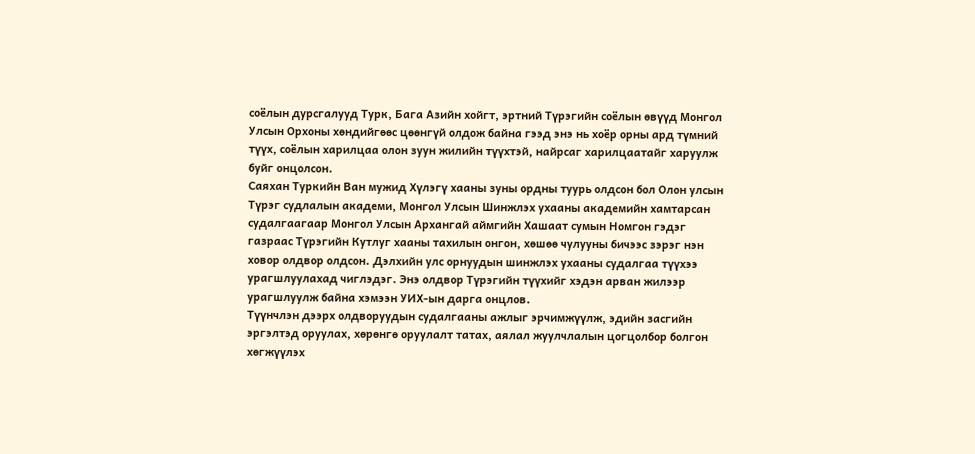соёлын дурсгалууд Турк, Бага Азийн хойгт, эртний Түрэгийн соёлын өвүүд Монгол Улсын Орхоны хөндийгөөс цөөнгүй олдож байна гээд энэ нь хоёр орны ард түмний түүх, соёлын харилцаа олон зуун жилийн түүхтэй, найрсаг харилцаатайг харуулж буйг онцолсон.
Саяхан Туркийн Ван мужид Хүлэгү хааны зуны ордны туурь олдсон бол Олон улсын Түрэг судлалын академи, Монгол Улсын Шинжлэх ухааны академийн хамтарсан судалгаагаар Монгол Улсын Архангай аймгийн Хашаат сумын Номгон гэдэг газраас Түрэгийн Кутлуг хааны тахилын онгон, хөшөө чулууны бичээс зэрэг нэн ховор олдвор олдсон. Дэлхийн улс орнуудын шинжлэх ухааны судалгаа түүхээ урагшлуулахад чиглэдэг. Энэ олдвор Түрэгийн түүхийг хэдэн арван жилээр урагшлуулж байна хэмээн УИХ-ын дарга онцлов.
Түүнчлэн дээрх олдворуудын судалгааны ажлыг эрчимжүүлж, эдийн засгийн эргэлтэд оруулах, хөрөнгө оруулалт татах, аялал жуулчлалын цогцолбор болгон хөгжүүлэх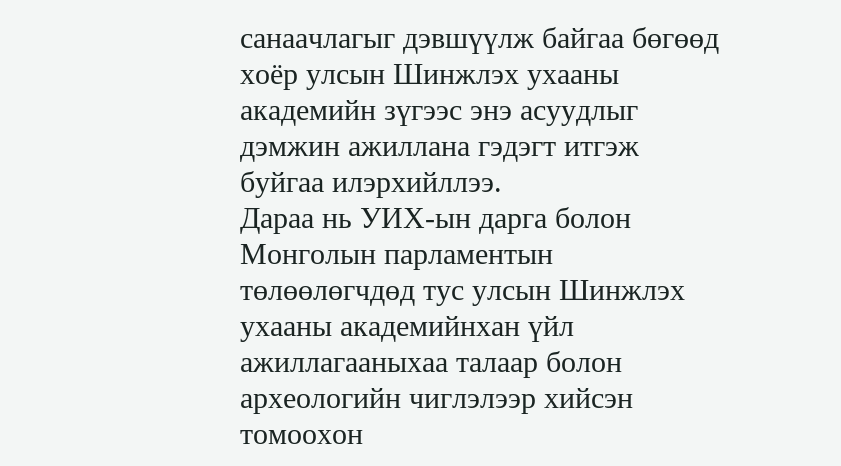санаачлагыг дэвшүүлж байгаа бөгөөд хоёр улсын Шинжлэх ухааны академийн зүгээс энэ асуудлыг дэмжин ажиллана гэдэгт итгэж буйгаа илэрхийллээ.
Дараа нь УИХ-ын дарга болон Монголын парламентын төлөөлөгчдөд тус улсын Шинжлэх ухааны академийнхан үйл ажиллагааныхаа талаар болон археологийн чиглэлээр хийсэн томоохон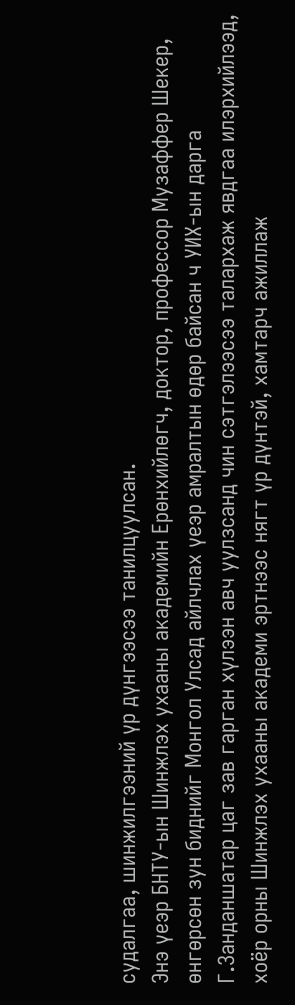судалгаа, шинжилгээний үр дүнгээсээ танилцуулсан.
Энэ үеэр БНТУ-ын Шинжлэх ухааны академийн Ерөнхийлөгч, доктор, профессор Музаффер Шекер, өнгөрсөн зун биднийг Монгол Улсад айлчлах үеэр амралтын өдөр байсан ч УИХ-ын дарга Г.Занданшатар цаг зав гарган хүлээн авч уулзсанд чин сэтгэлээсээ талархаж явдгаа илэрхийлээд, хоёр орны Шинжлэх ухааны академи эртнээс нягт үр дүнтэй, хамтарч ажиллаж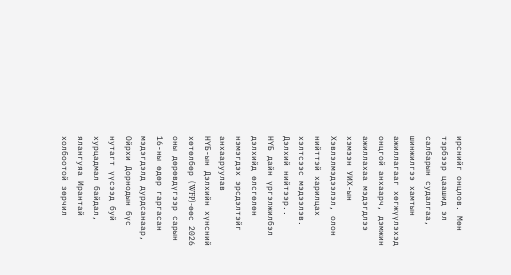ирснийг онцлов. Мөн тэрбээр цаашид эл салбарын судалгаа, шинжилгээ хамтын ажиллагааг хөгжүүлэхэд онцгой анхаарч, дэмжин ажиллахаа мэдэгдлээ хэмээн УИХ-ын Хэвлэлмэдээлэл, олон нийттэй харилцах хэлтсээс мэдээлэв.
Дэлхий нийтээр..
НҮБ дайн үргэлжилбэл дэлхийд өлсгөлөн нэмэгдэх эрсдэлтэйг анхааруулав
НҮБ-ын Дэлхийн хүнсний хөтөлбөр (WFP)-өөс 2026 оны дөрөвдүгээр сарын 16-ны өдөр гаргасан мэдэгдэлд дурдсанаар, Ойрхи Дорнодын бүс нутагт үүсээд буй хурцадмал байдал, ялангуяа Ирантай холбоотой зөрчил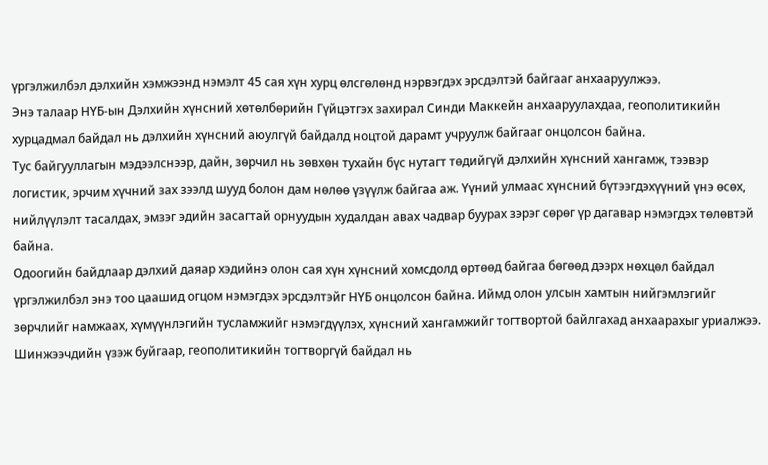үргэлжилбэл дэлхийн хэмжээнд нэмэлт 45 сая хүн хурц өлсгөлөнд нэрвэгдэх эрсдэлтэй байгааг анхааруулжээ.
Энэ талаар НҮБ-ын Дэлхийн хүнсний хөтөлбөрийн Гүйцэтгэх захирал Синди Маккейн анхааруулахдаа, геополитикийн хурцадмал байдал нь дэлхийн хүнсний аюулгүй байдалд ноцтой дарамт учруулж байгааг онцолсон байна.
Тус байгууллагын мэдээлснээр, дайн, зөрчил нь зөвхөн тухайн бүс нутагт төдийгүй дэлхийн хүнсний хангамж, тээвэр логистик, эрчим хүчний зах зээлд шууд болон дам нөлөө үзүүлж байгаа аж. Үүний улмаас хүнсний бүтээгдэхүүний үнэ өсөх, нийлүүлэлт тасалдах, эмзэг эдийн засагтай орнуудын худалдан авах чадвар буурах зэрэг сөрөг үр дагавар нэмэгдэх төлөвтэй байна.
Одоогийн байдлаар дэлхий даяар хэдийнэ олон сая хүн хүнсний хомсдолд өртөөд байгаа бөгөөд дээрх нөхцөл байдал үргэлжилбэл энэ тоо цаашид огцом нэмэгдэх эрсдэлтэйг НҮБ онцолсон байна. Иймд олон улсын хамтын нийгэмлэгийг зөрчлийг намжаах, хүмүүнлэгийн тусламжийг нэмэгдүүлэх, хүнсний хангамжийг тогтвортой байлгахад анхаарахыг уриалжээ.
Шинжээчдийн үзэж буйгаар, геополитикийн тогтворгүй байдал нь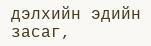дэлхийн эдийн засаг,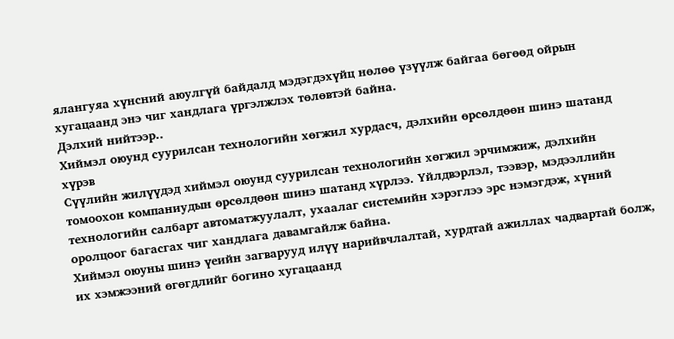ялангуяа хүнсний аюулгүй байдалд мэдэгдэхүйц нөлөө үзүүлж байгаа бөгөөд ойрын хугацаанд энэ чиг хандлага үргэлжлэх төлөвтэй байна.
Дэлхий нийтээр..
Хиймэл оюунд суурилсан технологийн хөгжил хурдасч, дэлхийн өрсөлдөөн шинэ шатанд хүрэв
Сүүлийн жилүүдэд хиймэл оюунд суурилсан технологийн хөгжил эрчимжиж, дэлхийн томоохон компаниудын өрсөлдөөн шинэ шатанд хүрлээ. Үйлдвэрлэл, тээвэр, мэдээллийн технологийн салбарт автоматжуулалт, ухаалаг системийн хэрэглээ эрс нэмэгдэж, хүний оролцоог багасгах чиг хандлага давамгайлж байна.
Хиймэл оюуны шинэ үеийн загварууд илүү нарийвчлалтай, хурдтай ажиллах чадвартай болж, их хэмжээний өгөгдлийг богино хугацаанд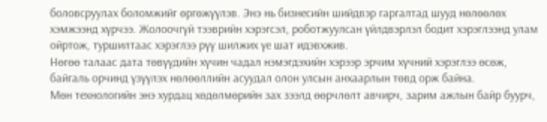боловсруулах боломжийг өргөжүүлэв. Энэ нь бизнесийн шийдвэр гаргалтад шууд нөлөөлөх хэмжээнд хүрчээ. Жолоочгүй тээврийн хэрэгсэл, роботжуулсан үйлдвэрлэл бодит хэрэглээнд улам ойртож, туршилтаас хэрэглээ рүү шилжих үе шат идэвхжив.
Нөгөө талаас дата төвүүдийн хүчин чадал нэмэгдэхийн хэрээр эрчим хүчний хэрэглээ өсөж, байгаль орчинд үзүүлэх нөлөөллийн асуудал олон улсын анхаарлын төвд орж байна.
Мөн технологийн энэ хурдац хөдөлмөрийн зах зээлд өөрчлөлт авчирч, зарим ажлын байр буурч,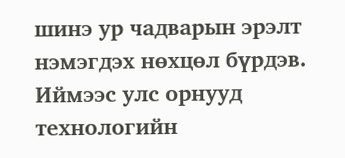шинэ ур чадварын эрэлт нэмэгдэх нөхцөл бүрдэв.
Иймээс улс орнууд технологийн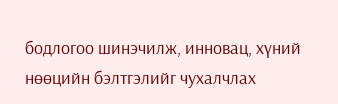бодлогоо шинэчилж, инновац, хүний нөөцийн бэлтгэлийг чухалчлах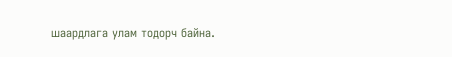шаардлага улам тодорч байна.